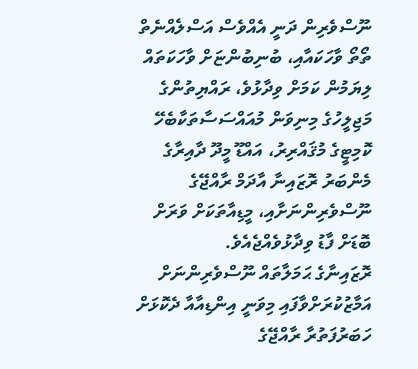ނޫސްވެރިން ދަނީ އެއްވެސް އަސްލެއްނެތް ތޯތޯ ވާހަކައާއި، ބުނިބުންޏަށް ވާހަކަތައް ލިޔަމުން ކަމަށް ވިދާޅުވެ، ރައްޔިތުންގެ މަޖިލީހުގެ މިނިވަން މުއައްސަސާތަކާބެހޭ ކޮމިޓީގެ މުޤައްރިރު، އައްޑޫ މީދޫ ދާއިރާގެ މެންބަރު ރޮޒައިނާ އާދަމް ރާއްޖޭގެ ނޫސްވެރިންނަށާއި، މީޑިއާތަކަށް ވަރަށް ބޮޑަށް ފާޑު ވިދާޅުވެއްޖެއެވެ.
ރޮޒައިނާގެ ޙަމަލާތައް ނޫސްވެރިންނަށް އަމާޒުކުރަށްވާފައި މިވަނީ އިންޑިއާއާ ދެކޮޅަށް ހަބަރުފަތުރާ ރާއްޖޭގެ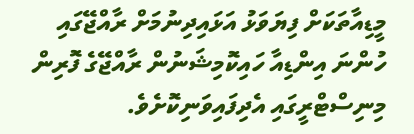މީޑިއާތަކަށް ފިޔަވަޅު އަޅައިދިނުމަށް ރާއްޖޭގައި ހުންނަ އިންޑިއާ ހައިކޮމިޝަނުން ރާއްޖޭގެ ފޮރިން މިނިސްޓްރީގައި އެދިފައިވަނިކޮށެވެ.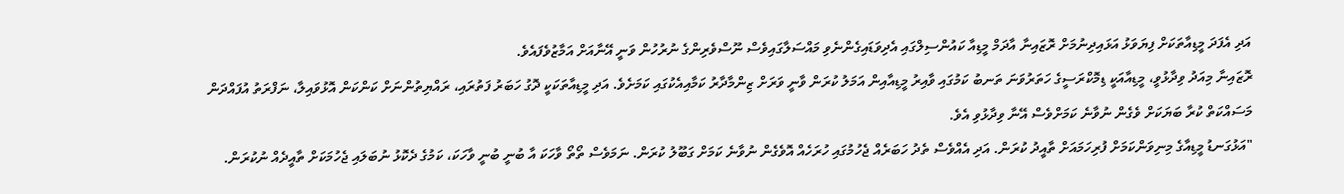އަދި އެފަދަ މީޑިއާތަކަށް ފިޔަވަޅު އަޅައިދިނުމަށް ރޮޒައިނާ އާދަމް މީޑިއާ ކައުންސިލްގައި އެދިވަޑައިގެންނެވި މައްސަލާގައިވެސް ނޫސްވެރިންގެ ނުރުހުން ވަނީ އޭނާއަށް އަމާޒުވެފައެވެ.
ރޮޒައިނާ މިއަދު ވިދާޅުވީ، މީޑިއާއަކީ ޑިމޮކްރަސީގެ ހަތަރުވަނަ ތަނބު ކަމުގައި ވާއިރު މީޑިއާއިން އަމަލު ކުރަން ވާނީ ވަރަށް ޒިންމާދާރު ކަމާއިއެކުގައި ކަމަށެވެ. އަދި މީޑިއާތަކަކީ ދޮގު ހަބަރު ފަތުރައި، ރައްޔިތުންނަށް ކަންކަން އޮޅުވައިލާ، ނަފްރަތު އުފައްދަން މަސައްކަތް ކުރާ ބަޔަކަށް ވެގެން ނުވާނެ ކަމަށްވެސް އޭނާ ވިދާޅުވި އެވެ.
"އަޅުގަނޑު މީޑިއާގެ މިނިވަންކަމަށް ފުރިހަމައަށް ތާއީދު ކުރަން. އަދި އެއްވެސް ތެދު ހަބަރެއް ޖެހުމުގައި ހުރަހެއް އޮވެގެން ނުވާނެ ކަމަށް ގަބޫލު ކުރަން. ނަމަވެސް ތޯތޯ ވާހަކަ އާ ބުނީ ބުނީ ވާހަކަ، ކަމުގެ ދެކޮޅު ނުބަލައި ޖެހުމަކަށް ތާއީދެއް ނުކުރަން.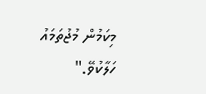މިކަމުން މުޖުތަމައު ހަލާކުވޭ."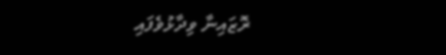ރޮޒައިނާ ވިދާޅުވެފައި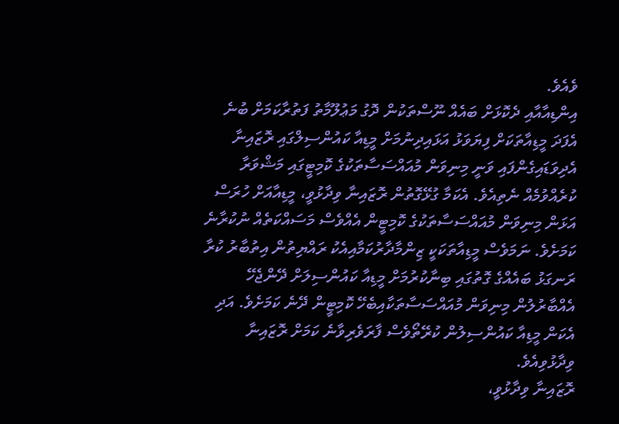ވެއެވެ.
އިންޑިއާއާއި ދެކޮޅަށް ބައެއް ނޫސްތަކުން ދޮގު މަޢުލޫމާތު ފަތުރާކަމަށް ބުނެ އެފަދަ މީޑިއާތަކަށް ފިޔަވަޅު އަޅައިދިނުމަށް މީޑިއާ ކައުންސިލްގައި ރޮޒައިނާ އެދިވަޑައިގެންފައި ވަނީ މިނިވަން މުއައްސަސާތަކުގެ ކޮމިޓީގައި މަޝްވަރާ ކުރެއްވުމެއް ނެތިއެވެ. އެކަމާ ގުޅޭގޮތުން ރޮޒައިނާ ވިދާޅުވީ، މީޑިއާއަށް ހުރަސް އަޅަން މިނިވަން މުއައްސަސާތަކުގެ ކޮމިޓީން އެއްވެސް މަސައްކަތެއް ނުކުރާނެ ކަމަށެވެ. ނަމަވެސް މީޑިއާތަކަކީ ޒިންމާދާރުކަމާއިއެކު ރައްޔިތުން އިތުބާރު ކުރާ ރަނގަޅު ބައެއްގެ ގޮތުގައި ބިނާކުރުމަށް މީޑިއާ ކައުންސިލަށް ދޭންޖެހޭ އެއްބާރުލުން މިނިވަން މުއައްސަސާތަކާއިބެހޭ ކޮމިޓީން ދޭނެ ކަމަށެވެ. އަދި އެކަން މީޑިއާ ކައުންސިލުން ކުރޭތޯވެސް ފާރަވެރިވާނެ ކަމަށް ރޮޒައިނާ ވިދާޅުވިއެވެ.
ރޮޒައިނާ ވިދާޅުވީ،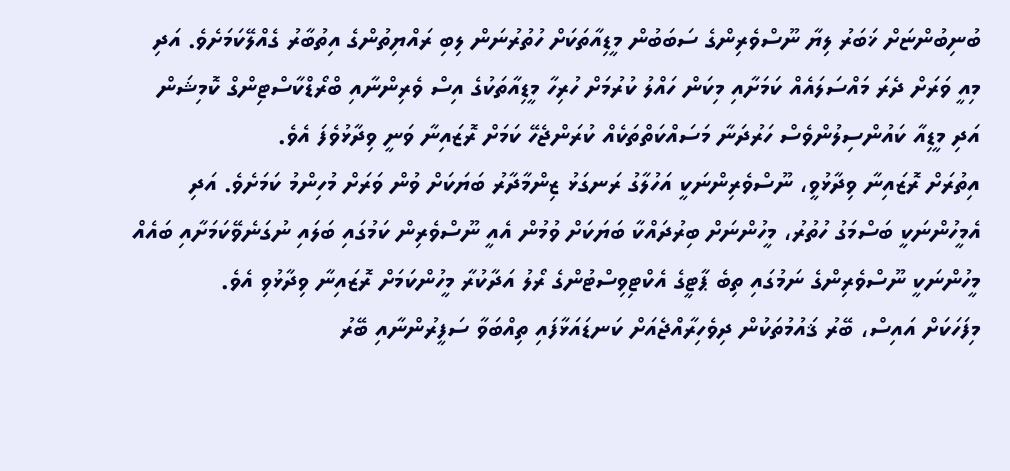ބުނިބުންޏަށް ޚަބަރު ލިޔާ ނޫސްވެރިންގެ ސަބަބުން މީޑިއާތަކަށް ހުތުރުނަން ލިބި ރައްޔިތުންގެ އިތުބާރު ގެއްލޭކަމަށެވެ. އަދި މިއީ ވަރަށް ދެރަ މައްސަލައެއް ކަމަށާއި މިކަން ހައްލު ކުރުމަށް ހުރިހާ މީޑިއާތަކުގެ އިސް ވެރިންނާއި ބްރޯޑްކާސްޓިންގް ކޮމިޝަން އަދި މީޑިއާ ކައުންސިލުންވެސް ހަރުދަނާ މަސައްކަތްތަކެއް ކުރަންޖެހޭ ކަމަށް ރޮޒައިނާ ވަނީ ވިދާޅުވެފަ އެވެ.
އިތުރަށް ރޮޒައިނާ ވިދާޅުވީ، ނޫސްވެރިންނަކީ އަހުލާގު ރަނގަޅު ޒިންމާދާރު ބަޔަކަށް ވުން ވަރަށް މުހިންމު ކަމަށެވެ. އަދި އެމީހުންނަކީ ބަސްމަގު ހުތުރު، މީހުންނަށް ބިރުދައްކާ ބަޔަކަށް ވުމުން އެއީ ނޫސްވެރިން ކަމުގައި ބަލައި ނުގަނެވޭކަމަށާއި ބައެއް މީހުންނަކީ ނޫސްވެރިންގެ ނަމުގައި ތިބެ ޕާޓީގެ އެކްޓިވިސްޓުންގެ ރޯލު އަދާކުރާ މީހުންކަމަށް ރޮޒައިނާ ވިދާޅުވި އެވެ.
މިފަހަކަށް އައިސް، ބޭރު ޤައުމުތަކުން ދިވެހިރާއްޖެއަށް ކަނޑައަޅާފައި ތިއްބަވާ ސަފީރުންނާއި ބޭރު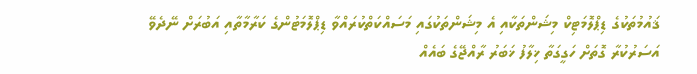ޤައުމުތަކުގެ ޑިޕްލޮމަޓިކް މިޝަންތަކާއި އެ މިޝަންތަކުގައި މަސައްކަތްކުރައްވާ ޑިޕްލޮމަޓުންގެ ކަރާމާތާއި އަބުރަށް ނޭދެވޭ އަސަރުކުރާ ގޮތަށް ހަގީގަތާ ޚިލާފު ޚަބަރު ރާއްޖޭގެ ބައެއް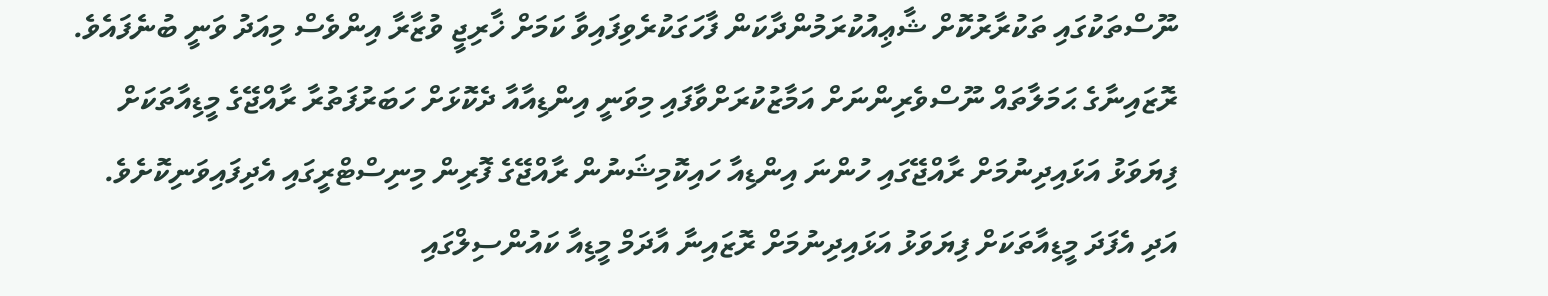ނޫސްތަކުގައި ތަކުރާރުކޮށް ޝާޢިއުކުރަމުންދާކަން ފާހަގަކުރެވިފައިވާ ކަމަށް ޚާރިޖީ ވުޒާރާ އިންވެސް މިއަދު ވަނީ ބުނެފައެވެ.
ރޮޒައިނާގެ ޙަމަލާތައް ނޫސްވެރިންނަށް އަމާޒުކުރަށްވާފައި މިވަނީ އިންޑިއާއާ ދެކޮޅަށް ހަބަރުފަތުރާ ރާއްޖޭގެ މީޑިއާތަކަށް ފިޔަވަޅު އަޅައިދިނުމަށް ރާއްޖޭގައި ހުންނަ އިންޑިއާ ހައިކޮމިޝަނުން ރާއްޖޭގެ ފޮރިން މިނިސްޓްރީގައި އެދިފައިވަނިކޮށެވެ. އަދި އެފަދަ މީޑިއާތަކަށް ފިޔަވަޅު އަޅައިދިނުމަށް ރޮޒައިނާ އާދަމް މީޑިއާ ކައުންސިލްގައި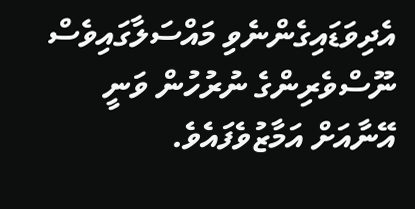އެދިވަޑައިގެންނެވި މައްސަލާގައިވެސް ނޫސްވެރިންގެ ނުރުހުން ވަނީ އޭނާއަށް އަމާޒުވެފައެވެ.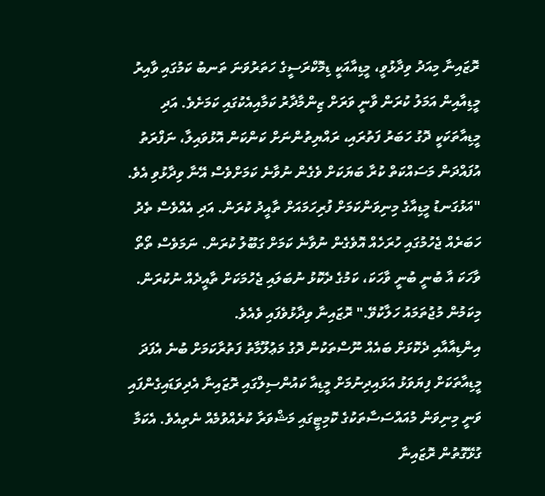ރޮޒައިނާ މިއަދު ވިދާޅުވީ، މީޑިއާއަކީ ޑިމޮކްރަސީގެ ހަތަރުވަނަ ތަނބު ކަމުގައި ވާއިރު މީޑިއާއިން އަމަލު ކުރަން ވާނީ ވަރަށް ޒިންމާދާރު ކަމާއިއެކުގައި ކަމަށެވެ. އަދި މީޑިއާތަކަކީ ދޮގު ހަބަރު ފަތުރައި، ރައްޔިތުންނަށް ކަންކަން އޮޅުވައިލާ، ނަފްރަތު އުފައްދަން މަސައްކަތް ކުރާ ބަޔަކަށް ވެގެން ނުވާނެ ކަމަށްވެސް އޭނާ ވިދާޅުވި އެވެ.
"އަޅުގަނޑު މީޑިއާގެ މިނިވަންކަމަށް ފުރިހަމައަށް ތާއީދު ކުރަން. އަދި އެއްވެސް ތެދު ހަބަރެއް ޖެހުމުގައި ހުރަހެއް އޮވެގެން ނުވާނެ ކަމަށް ގަބޫލު ކުރަން. ނަމަވެސް ތޯތޯ ވާހަކަ އާ ބުނީ ބުނީ ވާހަކަ، ކަމުގެ ދެކޮޅު ނުބަލައި ޖެހުމަކަށް ތާއީދެއް ނުކުރަން. މިކަމުން މުޖުތަމައު ހަލާކުވޭ." ރޮޒައިނާ ވިދާޅުވެފައި ވެއެވެ.
އިންޑިއާއާއި ދެކޮޅަށް ބައެއް ނޫސްތަކުން ދޮގު މަޢުލޫމާތު ފަތުރާކަމަށް ބުނެ އެފަދަ މީޑިއާތަކަށް ފިޔަވަޅު އަޅައިދިނުމަށް މީޑިއާ ކައުންސިލްގައި ރޮޒައިނާ އެދިވަޑައިގެންފައި ވަނީ މިނިވަން މުއައްސަސާތަކުގެ ކޮމިޓީގައި މަޝްވަރާ ކުރެއްވުމެއް ނެތިއެވެ. އެކަމާ ގުޅޭގޮތުން ރޮޒައިނާ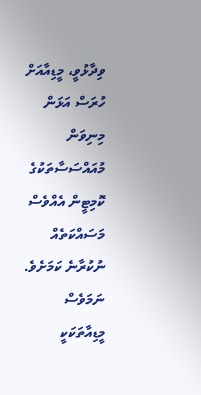ވިދާޅުވީ، މީޑިއާއަށް ހުރަސް އަޅަން މިނިވަން މުއައްސަސާތަކުގެ ކޮމިޓީން އެއްވެސް މަސައްކަތެއް ނުކުރާނެ ކަމަށެވެ. ނަމަވެސް މީޑިއާތަކަކީ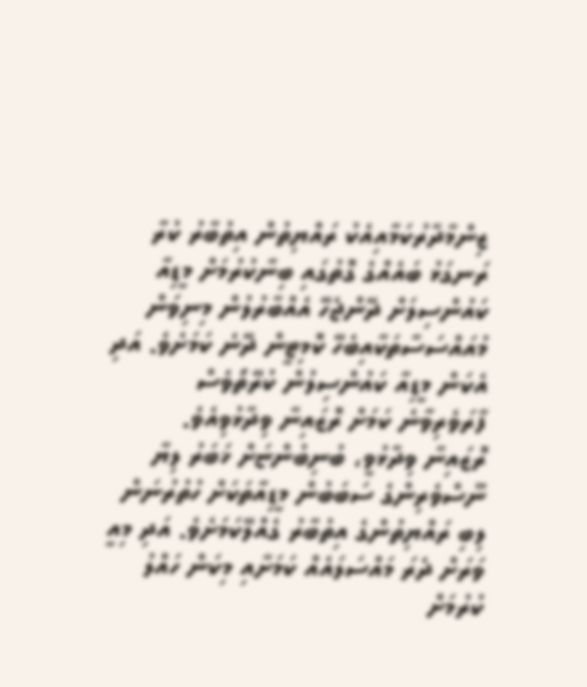ޒިންމާދާރުކަމާއިއެކު ރައްޔިތުން އިތުބާރު ކުރާ ރަނގަޅު ބައެއްގެ ގޮތުގައި ބިނާކުރުމަށް މީޑިއާ ކައުންސިލަށް ދޭންޖެހޭ އެއްބާރުލުން މިނިވަން މުއައްސަސާތަކާއިބެހޭ ކޮމިޓީން ދޭނެ ކަމަށެވެ. އަދި އެކަން މީޑިއާ ކައުންސިލުން ކުރޭތޯވެސް ފާރަވެރިވާނެ ކަމަށް ރޮޒައިނާ ވިދާޅުވިއެވެ.
ރޮޒައިނާ ވިދާޅުވީ، ބުނިބުންޏަށް ޚަބަރު ލިޔާ ނޫސްވެރިންގެ ސަބަބުން މީޑިއާތަކަށް ހުތުރުނަން ލިބި ރައްޔިތުންގެ އިތުބާރު ގެއްލޭކަމަށެވެ. އަދި މިއީ ވަރަށް ދެރަ މައްސަލައެއް ކަމަށާއި މިކަން ހައްލު ކުރުމަށް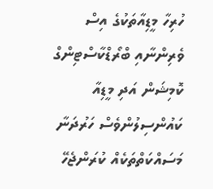ހުރިހާ މީޑިއާތަކުގެ އިސް ވެރިންނާއި ބްރޯޑްކާސްޓިންގް ކޮމިޝަން އަދި މީޑިއާ ކައުންސިލުންވެސް ހަރުދަނާ މަސައްކަތްތަކެއް ކުރަންޖެހޭ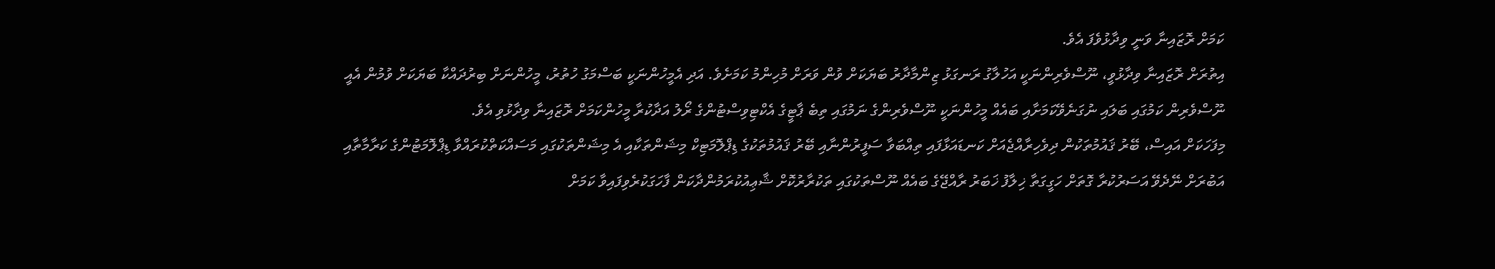ކަމަށް ރޮޒައިނާ ވަނީ ވިދާޅުވެފަ އެވެ.
އިތުރަށް ރޮޒައިނާ ވިދާޅުވީ، ނޫސްވެރިންނަކީ އަހުލާގު ރަނގަޅު ޒިންމާދާރު ބަޔަކަށް ވުން ވަރަށް މުހިންމު ކަމަށެވެ. އަދި އެމީހުންނަކީ ބަސްމަގު ހުތުރު، މީހުންނަށް ބިރުދައްކާ ބަޔަކަށް ވުމުން އެއީ ނޫސްވެރިން ކަމުގައި ބަލައި ނުގަނެވޭކަމަށާއި ބައެއް މީހުންނަކީ ނޫސްވެރިންގެ ނަމުގައި ތިބެ ޕާޓީގެ އެކްޓިވިސްޓުންގެ ރޯލު އަދާކުރާ މީހުންކަމަށް ރޮޒައިނާ ވިދާޅުވި އެވެ.
މިފަހަކަށް އައިސް، ބޭރު ޤައުމުތަކުން ދިވެހިރާއްޖެއަށް ކަނޑައަޅާފައި ތިއްބަވާ ސަފީރުންނާއި ބޭރު ޤައުމުތަކުގެ ޑިޕްލޮމަޓިކް މިޝަންތަކާއި އެ މިޝަންތަކުގައި މަސައްކަތްކުރައްވާ ޑިޕްލޮމަޓުންގެ ކަރާމާތާއި އަބުރަށް ނޭދެވޭ އަސަރުކުރާ ގޮތަށް ހަގީގަތާ ޚިލާފު ޚަބަރު ރާއްޖޭގެ ބައެއް ނޫސްތަކުގައި ތަކުރާރުކޮށް ޝާޢިއުކުރަމުންދާކަން ފާހަގަކުރެވިފައިވާ ކަމަށް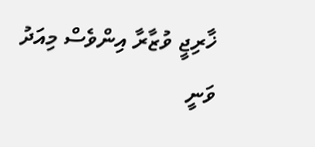ޚާރިޖީ ވުޒާރާ އިންވެސް މިއަދު ވަނީ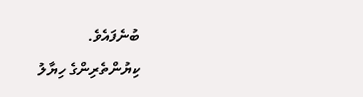ބުނެފައެވެ.
ކިޔުންތެރިންގެ ހިޔާލު